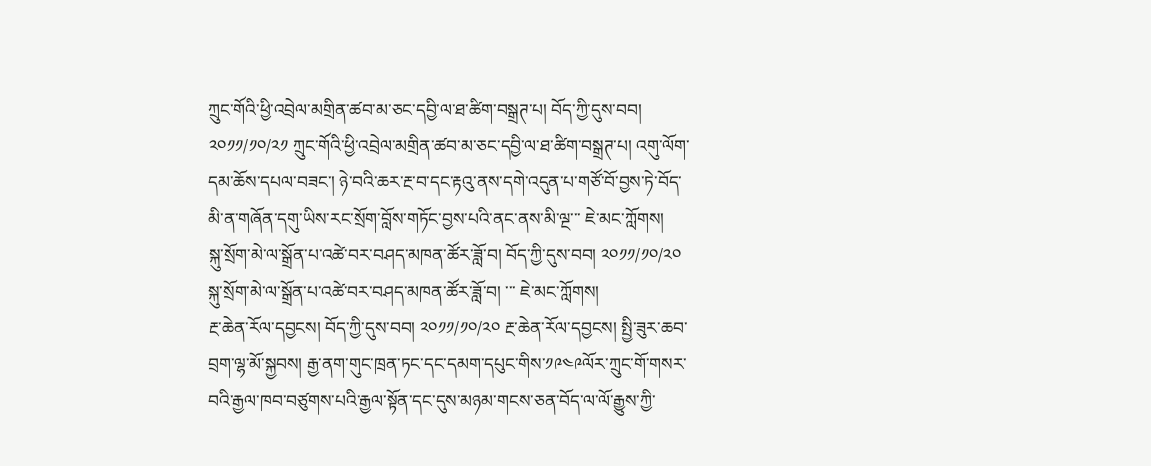ཀྲུང་གོའི་ཕྱི་འབྲེལ་མགྲིན་ཚབ་མ་ཅང་དབྱི་ལ་ཐ་ཚིག་བསྒྲཊ་པ། བོད་ཀྱི་དུས་བབ། ༢༠༡༡/༡༠/༢༡ ཀྲུང་གོའི་ཕྱི་འབྲེལ་མགྲིན་ཚབ་མ་ཅང་དབྱི་ལ་ཐ་ཚིག་བསྒྲཊ་པ། འགུ་ལོག་དམ་ཆོས་དཔལ་བཟང་། ཉེ་བའི་ཆར་རྔ་བ་དང་རྟའུ་ནས་དགེ་འདུན་པ་གཙོ་བོ་བྱས་ཏེ་བོད་མི་ན་གཞོན་དགུ་ཡིས་རང་སྲོག་བློས་གཏོང་བྱས་པའི་ནང་ནས་མི་ལྔ་་་ ཇེ་མང་ཀློགས།
སྐུ་སྲོག་མེ་ལ་སྒྲོན་པ་འཚེ་བར་བཤད་མཁན་ཚོར་ཟློ་བ། བོད་ཀྱི་དུས་བབ། ༢༠༡༡/༡༠/༢༠ སྐུ་སྲོག་མེ་ལ་སྒྲོན་པ་འཚེ་བར་བཤད་མཁན་ཚོར་ཟློ་བ། ་་་ ཇེ་མང་ཀློགས།
རྔ་ཆེན་རོལ་དབྱངས། བོད་ཀྱི་དུས་བབ། ༢༠༡༡/༡༠/༢༠ རྔ་ཆེན་རོལ་དབྱངས། སྤྱི་ཟུར་ཆབ་བྲག་ལྷ་མོ་སྐྱབས། རྒྱ་ནག་གུང་ཁྲན་ཏང་དང་དམག་དཔུང་གིས་༡༩༤༩ལོར་ཀྲུང་གོ་གསར་བའི་རྒྱལ་ཁབ་བཙུགས་པའི་རྒྱལ་སྟོན་དང་དུས་མཉམ་གངས་ཅན་བོད་ལ་ལོ་རྒྱུས་ཀྱི་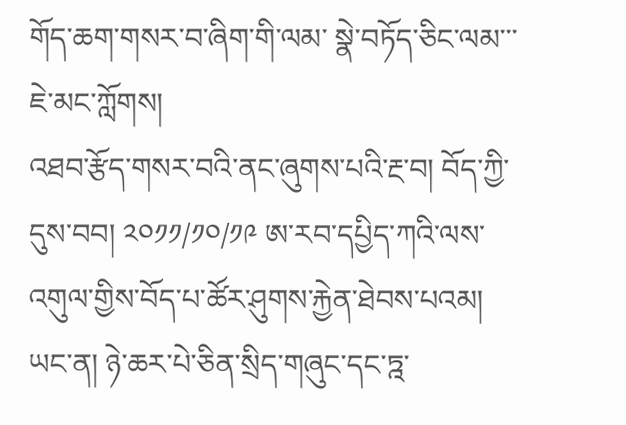གོད་ཆག་གསར་བ་ཞིག་གི་ལམ་ སྣེ་བཏོད་ཅིང་ལམ་་་ ཇེ་མང་ཀློགས།
འཐབ་རྩོད་གསར་བའི་ནང་ཞུགས་པའི་རྔ་བ། བོད་ཀྱི་དུས་བབ། ༢༠༡༡/༡༠/༡༩ ཨ་རབ་དཔྱིད་ཀའི་ལས་འགུལ་གྱིས་བོད་པ་ཚོར་ཤུགས་རྐྱེན་ཐེབས་པའམ། ཡང་ན། ཉེ་ཆར་པེ་ཅིན་སྲིད་གཞུང་དང་ཏྰ་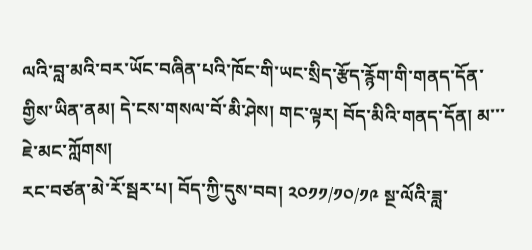ལའི་བླ་མའི་བར་ཡོང་བཞིན་པའི་ཁོང་གི་ཡང་སྲིད་རྩོད་རྙོག་གི་གནད་དོན་གྱིས་ཡིན་ནམ། དེ་ངས་གསལ་བོ་མི་ཤེས། གང་ལྟར། བོད་མིའི་གནད་དོན། མ་་་ ཇེ་མང་ཀློགས།
རང་བཙན་མེ་རོ་སྦར་པ། བོད་ཀྱི་དུས་བབ། ༢༠༡༡/༡༠/༡༩ སྔ་ལོའི་ཟླ་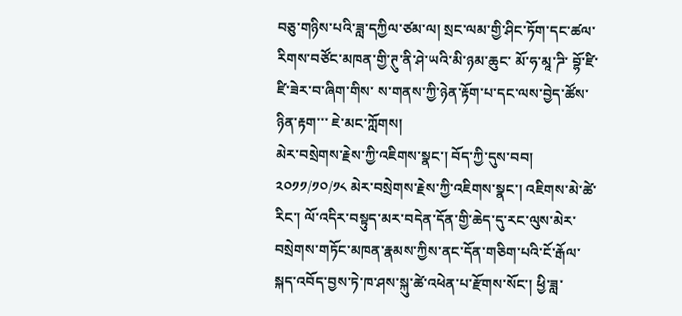བཅུ་གཉིས་པའི་ཟླ་དཀྱིལ་ཙམ་ལ། སྲང་ལམ་གྱི་ཤིང་ཏོག་དང་ཚལ་རིགས་བཙོང་མཁན་གྱི་ཊུ་ནི་ཤེ་ཡའི་མི་ཉམ་ཆུང་ མོ་ཧ་མཱ་ཌི་ བྷོ་ཛི་ཛི་ཟེར་བ་ཞིག་གིས་ ས་གནས་ཀྱི་ཉེན་རྟོག་པ་དང་ལས་བྱེད་ཚོས་ཉིན་རྟག་་་ ཇེ་མང་ཀློགས།
མེར་བསྲེགས་རྗེས་ཀྱི་འཇིགས་སྣང་། བོད་ཀྱི་དུས་བབ། ༢༠༡༡/༡༠/༡༨ མེར་བསྲེགས་རྗེས་ཀྱི་འཇིགས་སྣང་། འཇིགས་མེ་ཚེ་རིང་། ལོ་འདིར་བསྟུད་མར་བདེན་དོན་གྱི་ཆེད་དུ་རང་ལུས་མེར་བསྲེགས་གཏོང་མཁན་རྣམས་ཀྱིས་ནང་དོན་གཅིག་པའི་ངོ་རྒོལ་སྐད་འབོད་བྱས་ཏེ་ཁ་ཤས་སྐུ་ཚེ་འཕེན་པ་རྫོགས་སོང་། ཕྱི་ཟླ་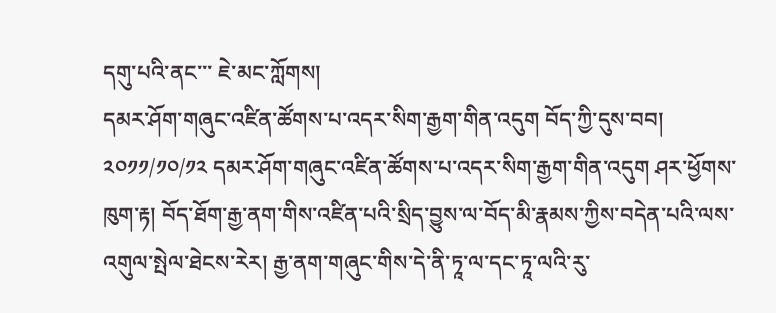དགུ་པའི་ནང་་་ ཇེ་མང་ཀློགས།
དམར་ཤོག་གཞུང་འཛིན་ཚོགས་པ་འདར་སིག་རྒྱག་གིན་འདུག བོད་ཀྱི་དུས་བབ། ༢༠༡༡/༡༠/༡༢ དམར་ཤོག་གཞུང་འཛིན་ཚོགས་པ་འདར་སིག་རྒྱག་གིན་འདུག ཤར་ཕྱོགས་ཁུག་རྟ། བོད་ཐོག་རྒྱ་ནག་གིས་འཛིན་པའི་སྲིད་བྱུས་ལ་བོད་མི་རྣམས་ཀྱིས་བདེན་པའི་ལས་འགུལ་སྤེལ་ཐེངས་རེར། རྒྱ་ནག་གཞུང་གིས་དེ་ནི་ཏཱ་ལ་དང་ཏཱ་ལའི་རུ་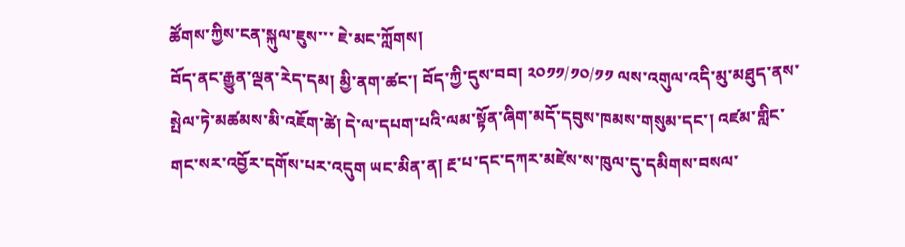ཚོགས་ཀྱིས་ངན་སྐུལ་ཇུས་་་ ཇེ་མང་ཀློགས།
བོད་ནང་རྒྱུན་ལྡན་རེད་དམ། མྱི་ནག་ཚང་། བོད་ཀྱི་དུས་བབ། ༢༠༡༡/༡༠/༡༡ ལས་འགུལ་འདི་མུ་མཐུད་ནས་སྤེལ་ཏེ་མཚམས་མི་འཇོག་ཚེ། དེ་ལ་དཔག་པའི་ལམ་སྟོན་ཞིག་མདོ་དབུས་ཁམས་གསུམ་དང་། འཛམ་གླིང་གང་སར་འབྱོར་དགོས་པར་འདུག ཡང་མིན་ན། རྔ་པ་དང་དཀར་མཛེས་ས་ཁུལ་དུ་དམིགས་བསལ་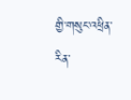གྱི་གསུང་འཕྲིན་རིན་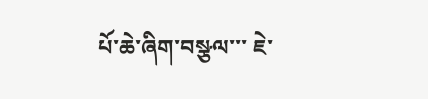པོ་ཆེ་ཞིག་བསྩལ་་་ ཇེ་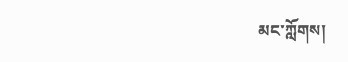མང་ཀློགས།